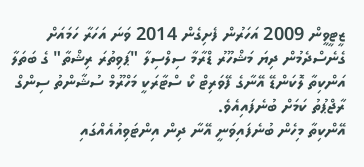ޒީޓީވީން 2009 އަހަރުން ފެށިގެން 2014 ވަނަ އަހަރާ ހަމައަށް ގެނެސްދެމުން ދިޔަ މަޝްހޫރު ޑްރާމާ ސިލްސިލާ "ޕަވިތުރަ ރިޝްތާ" ގެ ބަތަލާ އަންކިތާ ލޮކަންޑޭ އޭނާގެ ފޭވަރިޓް ކޯ ސްޓާރަކީ މަހްރޫމް ސުޝާންތު ސިންގް ރާޖްޕުތު ކަމަށް ބުނެފައިއެވެ.
އޭންކިތާ މިހެން ބުނެފައިވަނީ އޭނާ ދިން އިންޓަވިއުއެއްގައި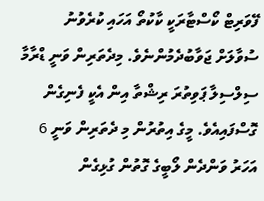ފޭވަރިޓް ކޯސްޓާރަކީ ކާކުތޯ އަހައި ކުރެވުނު ސުވާލަށް ޖަވާބުދެމުންނެވެ. މިދެތަރިން ވަނީ ޑްރާމާ ސިލްސިލާ ޕަވިތުރަ ރިޝްތާ އިން އެކީ ފެނިގެން ގޮސްފައިއެވެ. މީގެ އިތުރުން މި ދެތަރިން ވަނީ 6 އަހަރު ވަންދެން ލޯބީގެ ގޮތުން ގުޅިގެން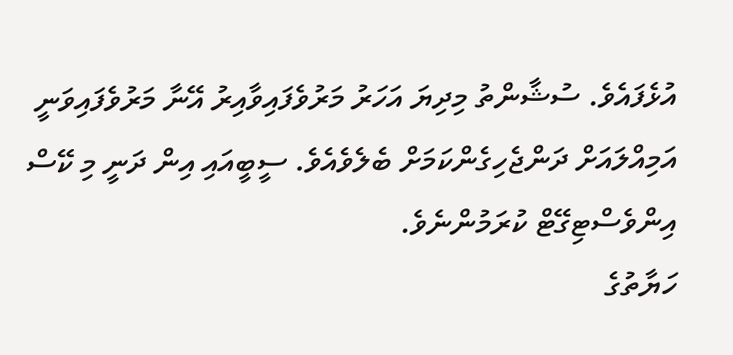އުޅެފައެވެ. ސުޝާންތު މިދިޔަ އަހަރު މަރުވެފައިވާއިރު އޭނާ މަރުވެފައިވަނީ އަމިއްލައަށް ދަންޖެހިގެންކަމަށް ބެލެވެއެވެ. ސީބީއައި އިން ދަނީ މި ކޭސް އިންވެސްޓިގޭޓް ކުރަމުންނެވެ.
ހަޔާތުގެ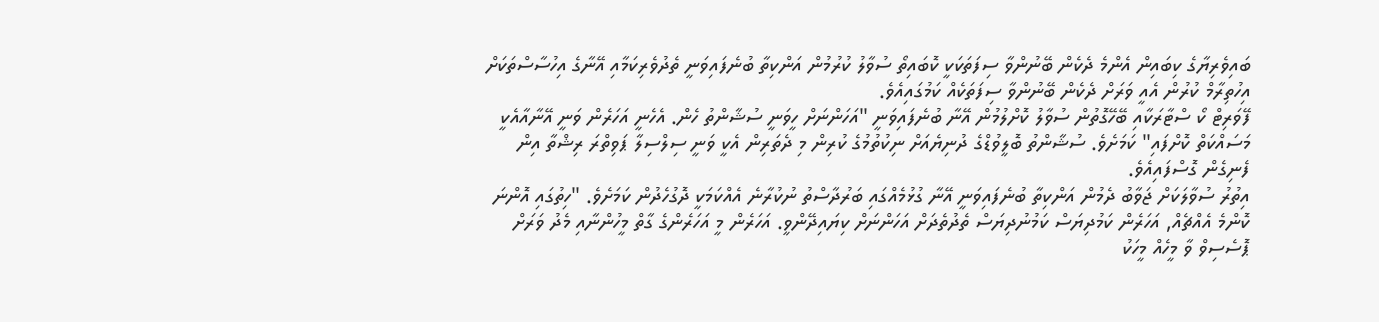ބައިވެރިޔާގެ ކިބައިން އެންމެ ދެކެން ބޭނުންވާ ސިފަތަކަކީ ކޮބައިތޯ ސުވާލު ކުރުމުން އަންކިތާ ބުނެފައިވަނީ ތެދުވެރިކަމާއި އޭނާގެ އިހުސާސްތަކަށް އިހުތިރާމް ކުރުން އެއީ ވަރަށް ދެކެން ބޭނުންވާ ސިފަތަކެއް ކަމުގައިއެވެ.
ފޭވަރިޓް ކޯ ސްޓާރަކާއި ބޭހޭގޮތުން ސުވާލު ކޮށްލުމުން އޭނާ ބުނެފައިވަނީ "އަހަންނަށް ހީވަނީ ސުޝާންތު ހެން. އެހެނީ އަހަރެން ވަނީ އޭނާއާއެކީ މަސައްކަތް ކޮށްފައި" ކަމަށެވެ. ސުޝާންތު ބޮލީވުޑްގެ ދުނިޔެއަށް ނިކުތުމުގެ ކުރިން މި ދެތަރިން އެކީ ވަނީ ސިލްސިލާ ޕަވިތްރަ ރިޝްތާ އިން ފެނިގެން ގޮސްފައިއެވެ.
އިތުރު ސުވާލަކަށް ޖަވާބު ދެމުން އަންކިތާ ބުނެފައިވަނީ އޭނާ ގުޅުމެއްގައި ބަރުދާސްތު ނުކުރާނެ އެއްކަމަކީ ދޮގުހެދުން ކަމަށެވެ. "ހިތުގައި އޮންނަ ކޮންމެ އެއްޗެއް, އަހަރެން ކަމުދިޔަސް ކަމުނުދިޔަސް ތެދުތެދަށް އަހަންނަށް ކިޔައިދޭންވީ. އަހަރެން މީ އަހަރެންގެ ގާތް މީހުންނާއި މެދު ވަރަށް ޕޮސެސިވް ވާ މީހެއް މީހަކު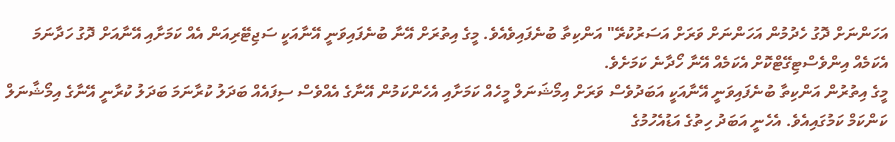އަހަންނަށް ދޮގު ހެދުމުން އަހަންނަށް ވަރަށް އަސަރުކުރޭ" އަންކިތާ ބުނެފައިވެއެވެ. މީގެ އިތުރަށް އޭނާ ބުނެފައިވަނީ އޭނާއަކީ ސަޖިޓޭރިއަން އެއް ކަމަށާއި އޭނާއަށް ދޮގު ހަދާނަމަ އެކަމެއް އިންވެސްޓިގޭޓްކޮށް އެކަމެއް އޭނާ ހޯދާނެ ކަމަށެވެ.
މީގެ އިތުރުން އަންކިތާ ބުނެފައިވަނީ އޭނާއަކީ އަބަދުވެސް ވަރަށް އިމޯޝަނަލް މީހެއް ކަމަށާއި އެހެންކަމުން އޭނާގެ އެއްވެސް ސިފައެއް ބަދަލު ކުރާނަމަ ބަދަލު ކުރާނީ އޭނާގެ އިމޯޝާނަލް ކަންކަމް ކަމުގައިއެވެ. އެހެނީ އަބަދު ހިތުގެ އަޑުއެހުމުގެ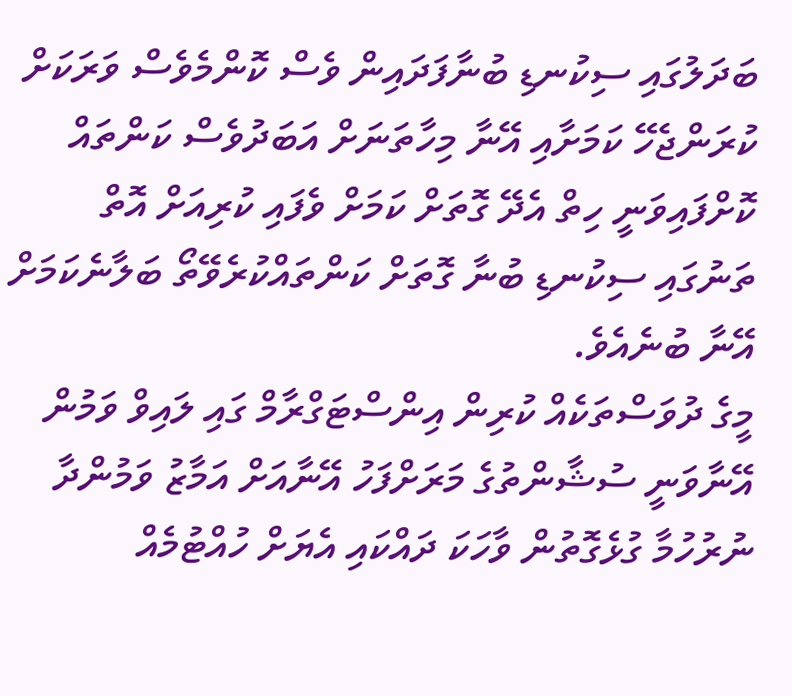ބަދަލުގައި ސިކުނޑި ބުނާފަދައިން ވެސް ކޮންމެވެސް ވަރަކަށް ކުރަންޖެހޭ ކަމަށާއި އޭނާ މިހާތަނަށް އަބަދުވެސް ކަންތައް ކޮށްފައިވަނީ ހިތް އެދޭ ގޮތަށް ކަމަށް ވެފައި ކުރިއަށް އޮތް ތަނުގައި ސިކުނޑި ބުނާ ގޮތަށް ކަންތައްކުރެވޭތޯ ބަލާނެކަމަށް އޭނާ ބުނެއެވެ.
މީގެ ދުވަސްތަކެއް ކުރިން އިންސްޓަގްރާމް ގައި ލައިވް ވަމުން އޭނާވަނީ ސުޝާންތުގެ މަރަށްފަހު އޭނާއަށް އަމާޒު ވަމުންދާ ނުރުހުމާ ގުޅެގޮތުން ވާހަކަ ދައްކައި އެޔަށް ހުއްޓުމެއް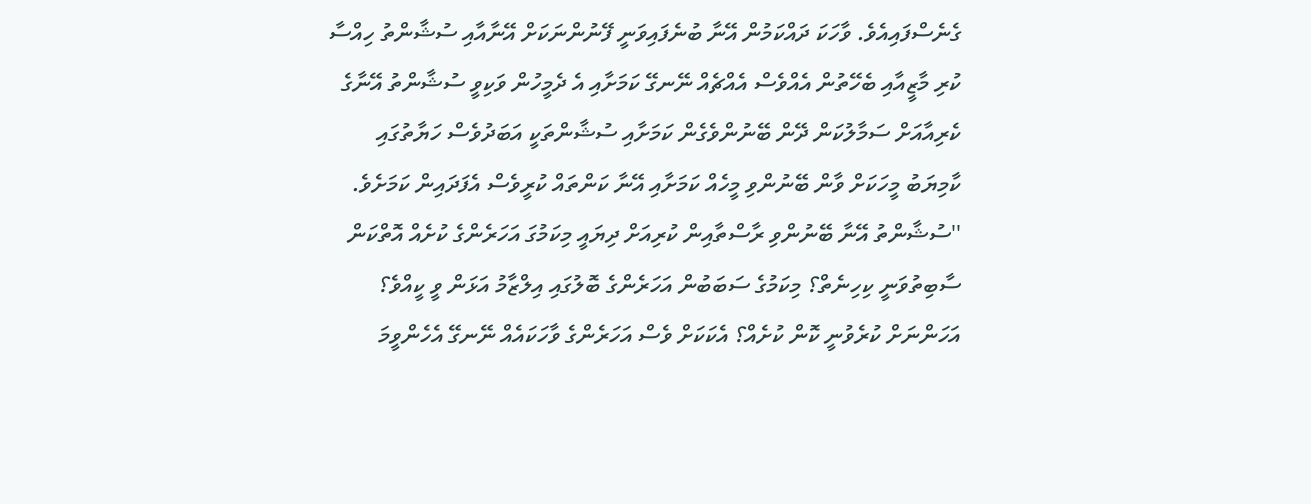ގެނެސްފައިއެވެ. ވާހަކަ ދައްކަމުން އޭނާ ބުނެފައިވަނީ ފޭނުންނަކަށް އޭނާއާއި ސުޝާންތު ހިއްސާ ކުރި މާޒީއާއި ބެހޭތުން އެއްވެސް އެއްޗެއް ނޭނގޭ ކަމަށާއި އެ ދެމީހުން ވަކިވީ ސުޝާންތު އޭނާގެ ކެރިއާއަށް ސަމާލުކަން ދޭން ބޭނުންވެގެން ކަމަށާއި ސުޝާންތަކީ އަބަދުވެސް ހަޔާތުގައި ކާމިޔަބު މީހަކަށް ވާން ބޭނުންވި މީހެއް ކަމަށާއި އޭނާ ކަންތައް ކުރީވެސް އެފަދައިން ކަމަށެވެ. ''ސުޝާންތު އޭނާ ބޭނުންވި ރާސްތާއިން ކުރިއަށް ދިޔައީ މިކަމުގަ އަހަރެންގެ ކުށެއް އޮތްކަން ސާބިތުވަނީ ކިހިނެތް؟ މިކަމުގެ ސަބަބުން އަހަރެންގެ ބޮލުގައި އިލްޒާމު އަޅަން ވީ ކީއްވެ؟ އަހަންނަށް ކުރެވުނީ ކޮން ކުށެއް؟ އެކަކަށް ވެސް އަހަރެންގެ ވާހަކައެއް ނޭނގޭ އެހެންވީމަ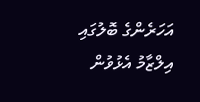އަހަރެންގެ ބޮލުގައި އިލްޒާމު އެޅުވުން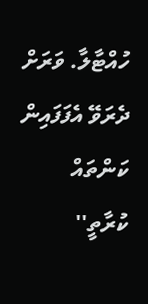ހުއްޓާލާ. ވަރަށް ދެރަވޭ އެފަފައިން ކަންތައް ކުރާތީ''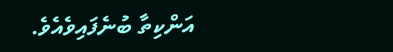އަންކިތާ ބުނެފައިވެއެވެ.